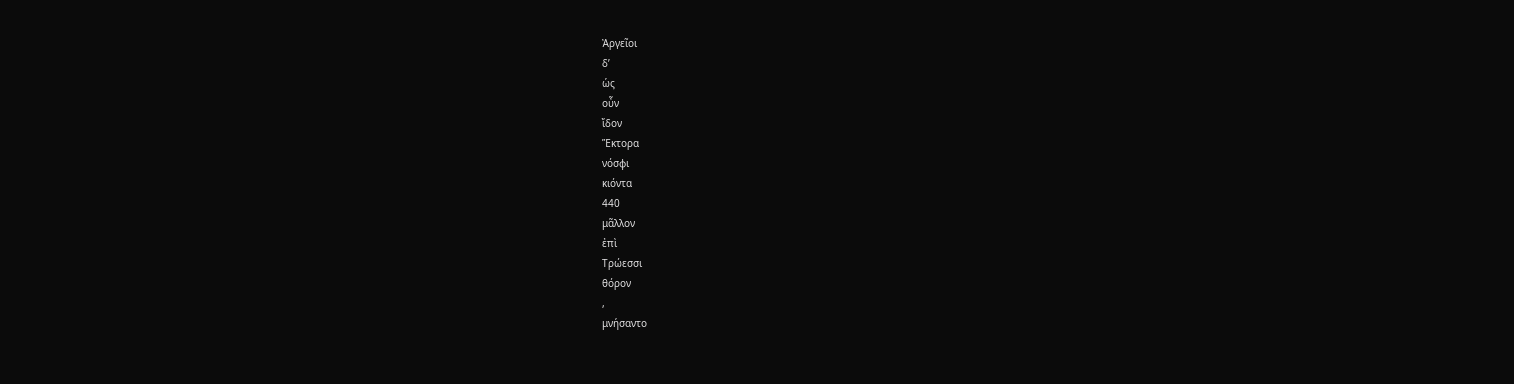Ἀργεῖοι
δʼ
ὡς
οὖν
ἴδον
Ἕκτορα
νόσφι
κιόντα
440
μᾶλλον
ἐπὶ
Τρώεσσι
θόρον
,
μνήσαντο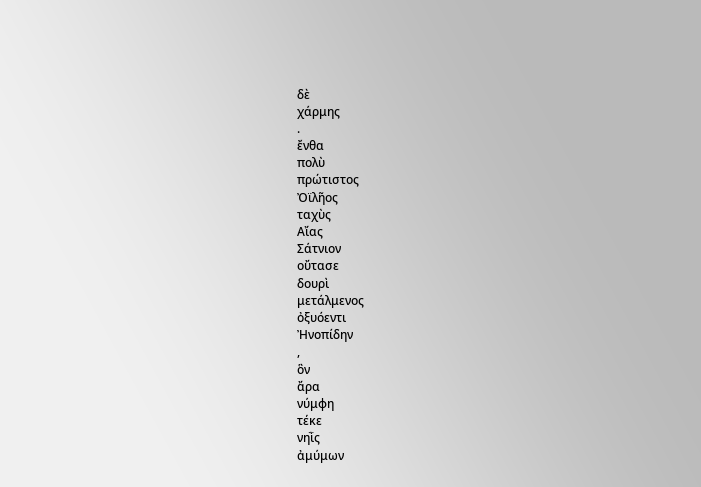δὲ
χάρμης
.
ἔνθα
πολὺ
πρώτιστος
Ὀϊλῆος
ταχὺς
Αἴας
Σάτνιον
οὔτασε
δουρὶ
μετάλμενος
ὀξυόεντι
Ἠνοπίδην
,
ὃν
ἄρα
νύμφη
τέκε
νηῒς
ἀμύμων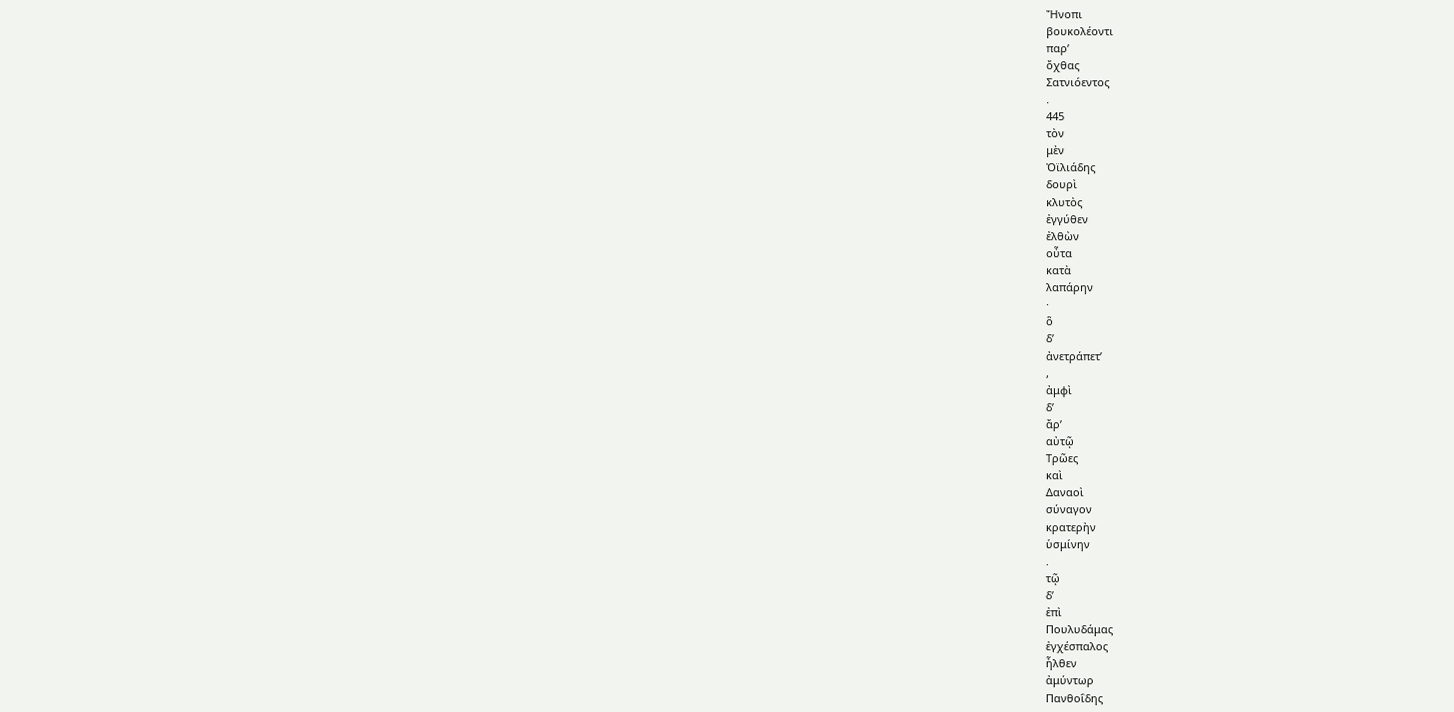Ἤνοπι
βουκολέοντι
παρʼ
ὄχθας
Σατνιόεντος
.
445
τὸν
μὲν
Ὀϊλιάδης
δουρὶ
κλυτὸς
ἐγγύθεν
ἐλθὼν
οὖτα
κατὰ
λαπάρην
·
ὃ
δʼ
ἀνετράπετʼ
,
ἀμφὶ
δʼ
ἄρʼ
αὐτῷ
Τρῶες
καὶ
Δαναοὶ
σύναγον
κρατερὴν
ὑσμίνην
.
τῷ
δʼ
ἐπὶ
Πουλυδάμας
ἐγχέσπαλος
ἦλθεν
ἀμύντωρ
Πανθοΐδης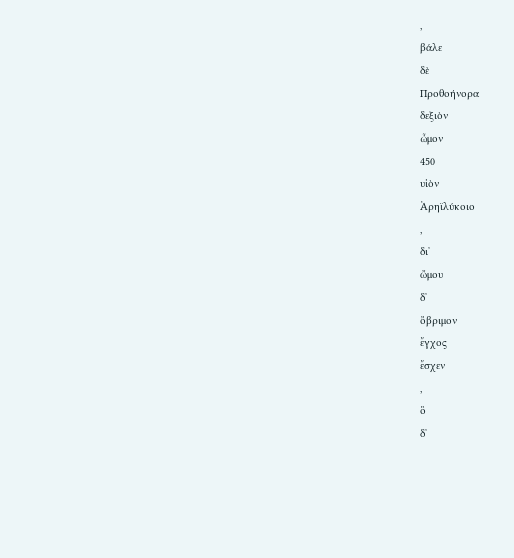,
βάλε
δὲ
Προθοήνορα
δεξιὸν
ὦμον
450
υἱὸν
Ἀρηϊλύκοιο
,
διʼ
ὤμου
δʼ
ὄβριμον
ἔγχος
ἔσχεν
,
ὃ
δʼ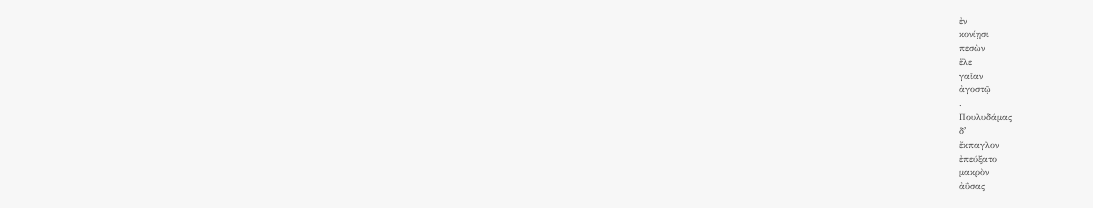ἐν
κονίῃσι
πεσὼν
ἕλε
γαῖαν
ἀγοστῷ
.
Πουλυδάμας
δʼ
ἔκπαγλον
ἐπεύξατο
μακρὸν
ἀΰσας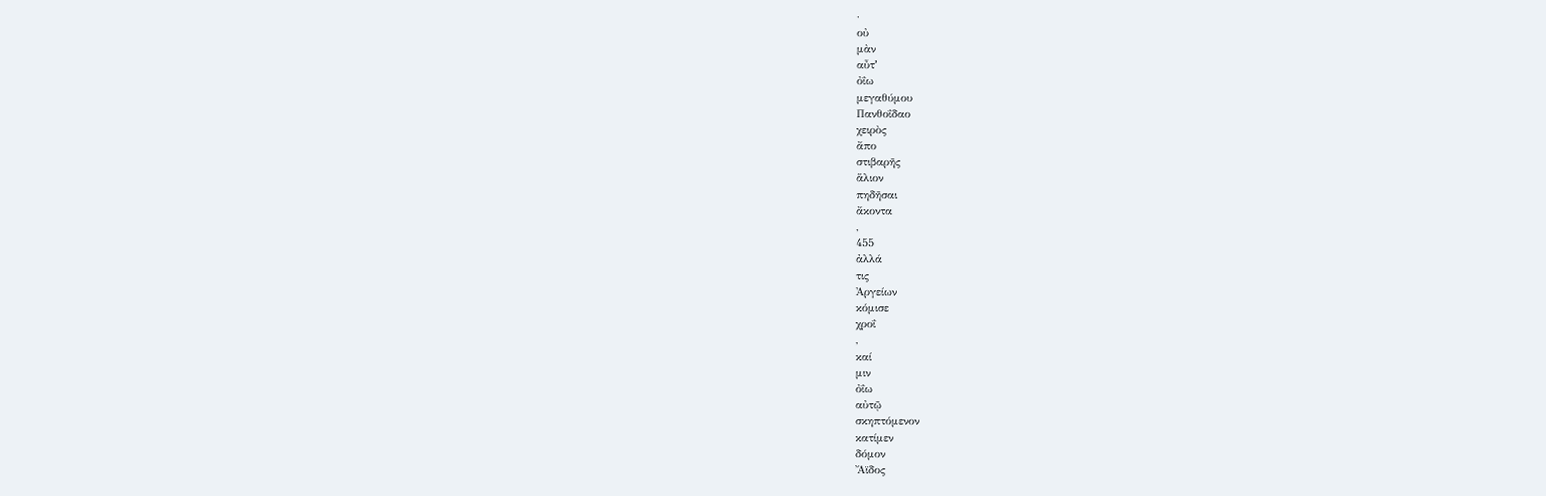·
οὐ
μὰν
αὖτʼ
ὀΐω
μεγαθύμου
Πανθοΐδαο
χειρὸς
ἄπο
στιβαρῆς
ἅλιον
πηδῆσαι
ἄκοντα
,
455
ἀλλά
τις
Ἀργείων
κόμισε
χροΐ
,
καί
μιν
ὀΐω
αὐτῷ
σκηπτόμενον
κατίμεν
δόμον
Ἄϊδος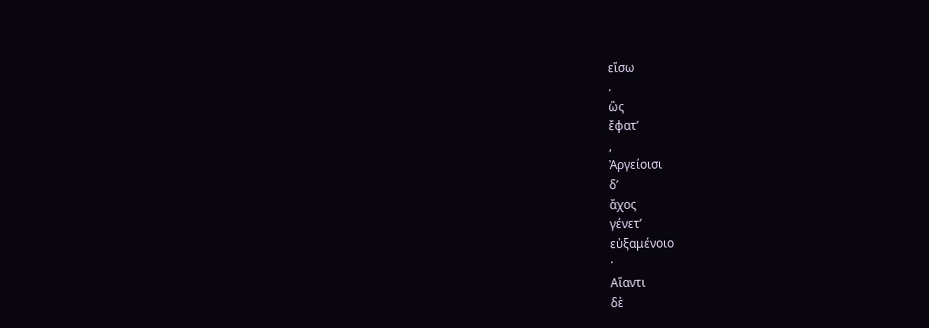εἴσω
.
ὣς
ἔφατʼ
,
Ἀργείοισι
δʼ
ἄχος
γένετʼ
εὐξαμένοιο
·
Αἴαντι
δὲ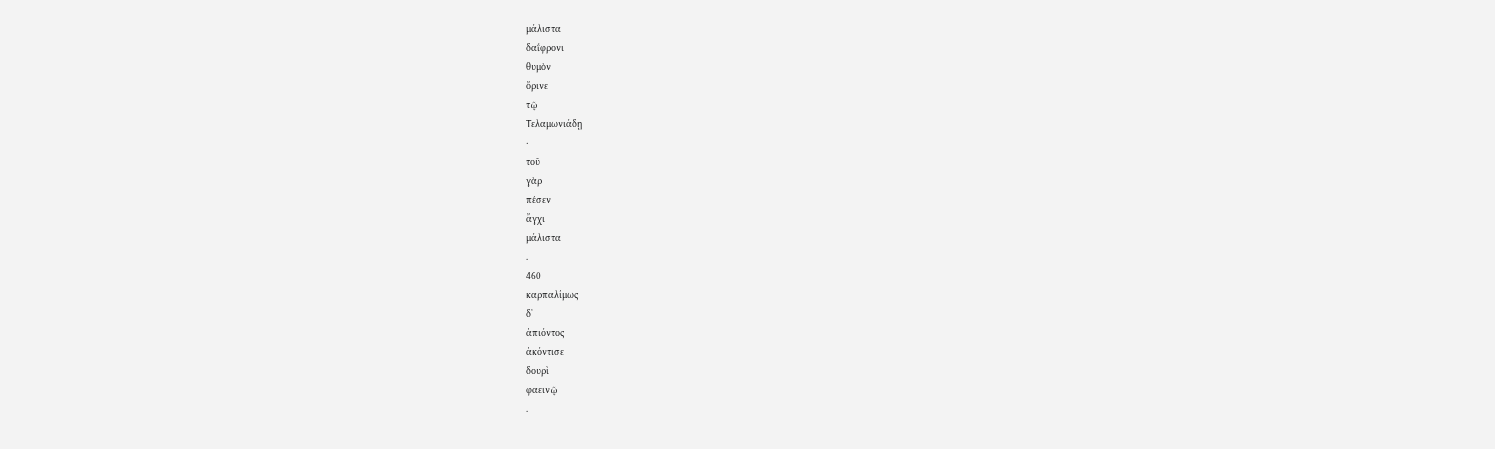μάλιστα
δαΐφρονι
θυμὸν
ὄρινε
τῷ
Τελαμωνιάδῃ
·
τοῦ
γὰρ
πέσεν
ἄγχι
μάλιστα
.
460
καρπαλίμως
δʼ
ἀπιόντος
ἀκόντισε
δουρὶ
φαεινῷ
.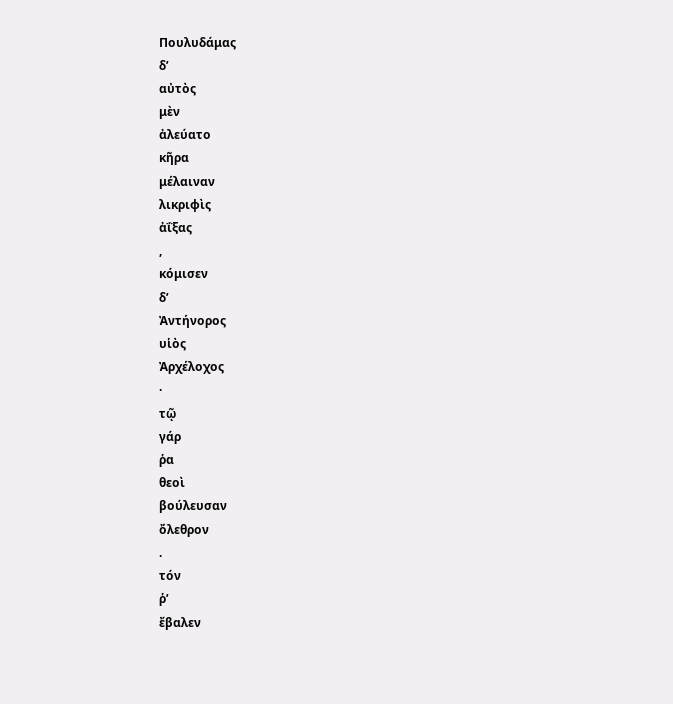Πουλυδάμας
δʼ
αὐτὸς
μὲν
ἀλεύατο
κῆρα
μέλαιναν
λικριφὶς
ἀΐξας
,
κόμισεν
δʼ
Ἀντήνορος
υἱὸς
Ἀρχέλοχος
·
τῷ
γάρ
ῥα
θεοὶ
βούλευσαν
ὄλεθρον
.
τόν
ῥʼ
ἔβαλεν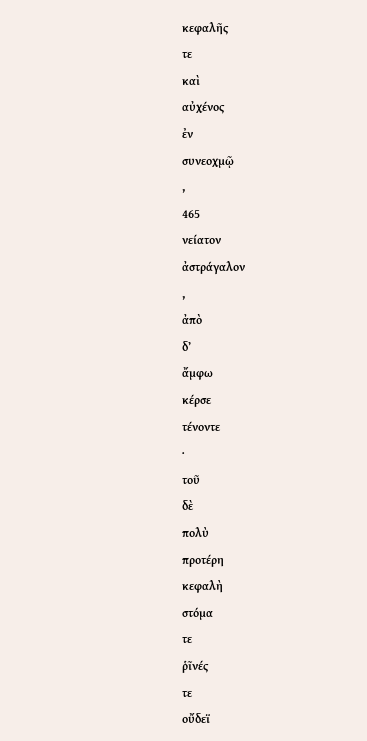κεφαλῆς
τε
καὶ
αὐχένος
ἐν
συνεοχμῷ
,
465
νείατον
ἀστράγαλον
,
ἀπὸ
δʼ
ἄμφω
κέρσε
τένοντε
·
τοῦ
δὲ
πολὺ
προτέρη
κεφαλὴ
στόμα
τε
ῥῖνές
τε
οὔδεϊ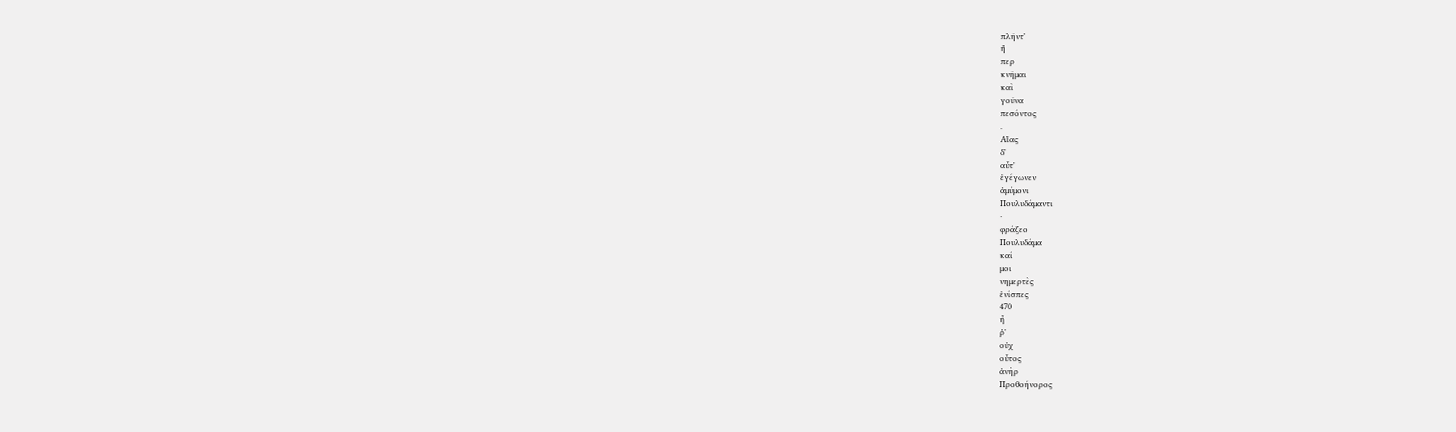πλῆντʼ
ἤ
περ
κνῆμαι
καὶ
γοῦνα
πεσόντος
.
Αἴας
δʼ
αὖτʼ
ἐγέγωνεν
ἀμύμονι
Πουλυδάμαντι
·
φράζεο
Πουλυδάμα
καί
μοι
νημερτὲς
ἐνίσπες
470
ἦ
ῥʼ
οὐχ
οὗτος
ἀνὴρ
Προθοήνορος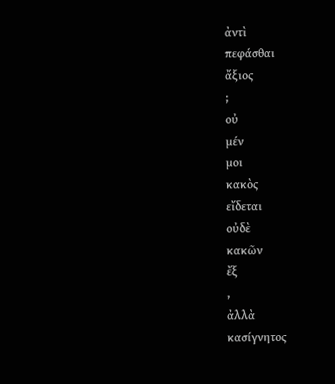ἀντὶ
πεφάσθαι
ἄξιος
;
οὐ
μέν
μοι
κακὸς
εἴδεται
οὐδὲ
κακῶν
ἔξ
,
ἀλλὰ
κασίγνητος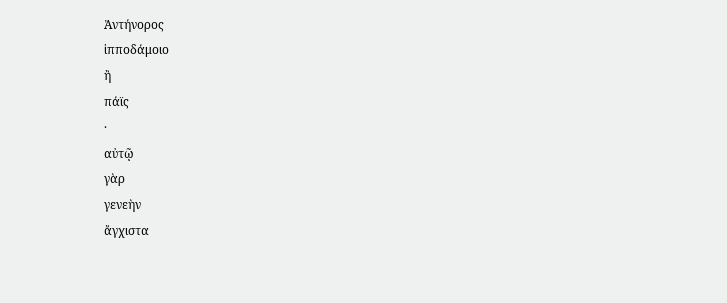Ἀντήνορος
ἱπποδάμοιο
ἢ
πάϊς
·
αὐτῷ
γὰρ
γενεὴν
ἄγχιστα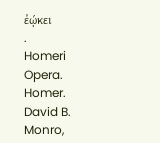ἐῴκει
.
Homeri Opera. Homer. David B. Monro,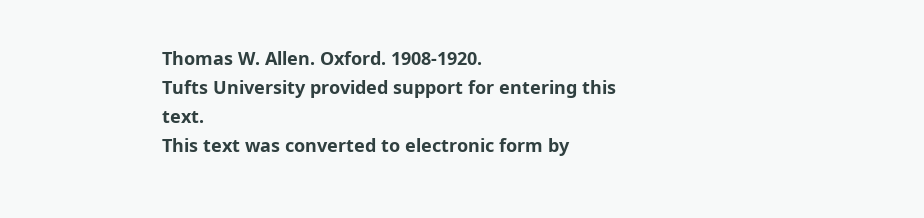Thomas W. Allen. Oxford. 1908-1920.
Tufts University provided support for entering this text.
This text was converted to electronic form by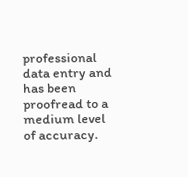professional data entry and has been proofread to a medium level of accuracy.